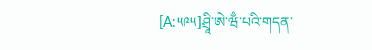[A:༥༩༥]ཤྲཱི་ཨེ་ཝྃ་པའི་གདན་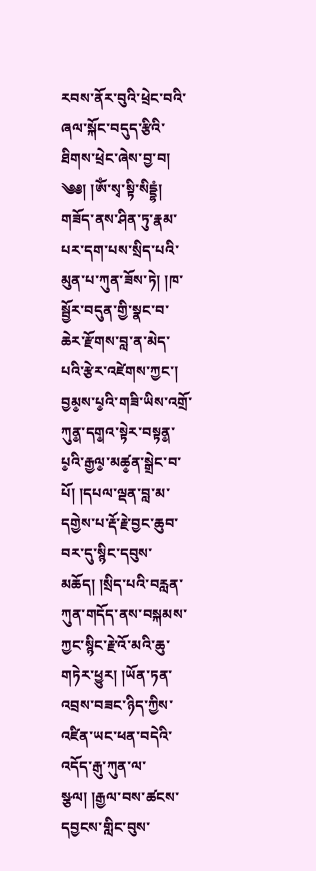རབས་ནོར་བུའི་ཕྲེང་བའི་ཞལ་སྐོང་བདུད་རྩིའི་ཐིགས་ཕྲེང་ཞེས་བྱ་བ། ༄༅། །ཨོཾ་སྭ་སྟི་སིདྡྷཾ། གཟོད་ནས་ཤིན་ཏུ་རྣམ་པར་དག་པས་སྲིད་པའི་མུན་པ་ཀུན་ཟོས་ཏེ། །ཁ་སྦྱོར་བདུན་གྱི་སྣང་བ་ཆེར་རྫོགས་བླ་ན་མེད་པའི་རྩེར་འཛེགས་ཀྱང་། བྱམ༵ས་པ༵འི་གཟི་ཡིས་འགྲོ་ཀུན༵་དག༵འ་སྟེར་བསྟན༵་པ༵འི་རྒྱལ༵་མཚ༵ན་སྒྲེང་བ་པོ། །དཔལ་ལྡན་བླ་མ་དགྱེས་པ་རྡོ་རྗེ་བྱང་ཆུབ་བར་དུ་སྙིང་དབུས་མཆོད། །སྲིད་པའི་བརླན་ཀུན་གདོད་ནས་བསྐམས་ཀྱང་སྙིང་རྗེ་འོ་མའི་ཆུ་གཏེར་ཕྱུར། །ཡོན་ཏན་འབྲས་བཟང་ཉིད་ཀྱིས་འཛིན་ཡང་ཕན་བདེའི་འདོད་རྒུ་ཀུན་ལ་སྩལ། །རྒྱལ་བས་ཚངས་དབྱངས་གླིང་བུས་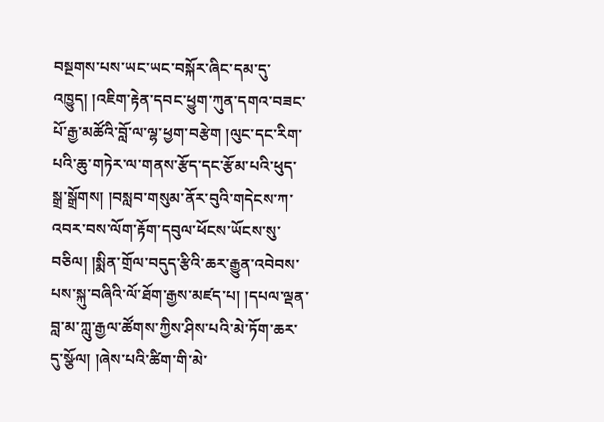བསྔགས་པས་ཡང་ཡང་བསྐོར་ཞིང་དམ་དུ་འཁྱུད། །འཇིག་རྟེན་དབང་ཕྱུག་ཀུན་དགའ་བཟང་པོ་རྒྱ་མཚོའི་བློ་ལ་ལྷ་ཕྱག་བརྩེག །ལུང་དང་རིག་པའི་ཆུ་གཏེར་ལ་གནས་རྩོད་དང་རྩོམ་པའི་ཕུད་སྒྲ་སྒྲོགས། །བསླབ་གསུམ་ནོར་བུའི་གདེངས་ཀ་འབར་བས་ལོག་རྟོག་དབུལ་ཕོངས་ཡོངས་སུ་བཅིལ། །སྨིན་གྲོལ་བདུད་རྩིའི་ཆར་རྒྱུན་འབེབས་པས་སྐུ་བཞིའི་ལོ་ཐོག་རྒྱས་མཛད་པ། །དཔལ་ལྡན་བླ་མ་ཀླུ་རྒྱལ་ཚོགས་ཀྱིས་ཤིས་པའི་མེ་ཏོག་ཆར་དུ་སྩོལ། །ཞེས་པའི་ཚིག་གི་མེ་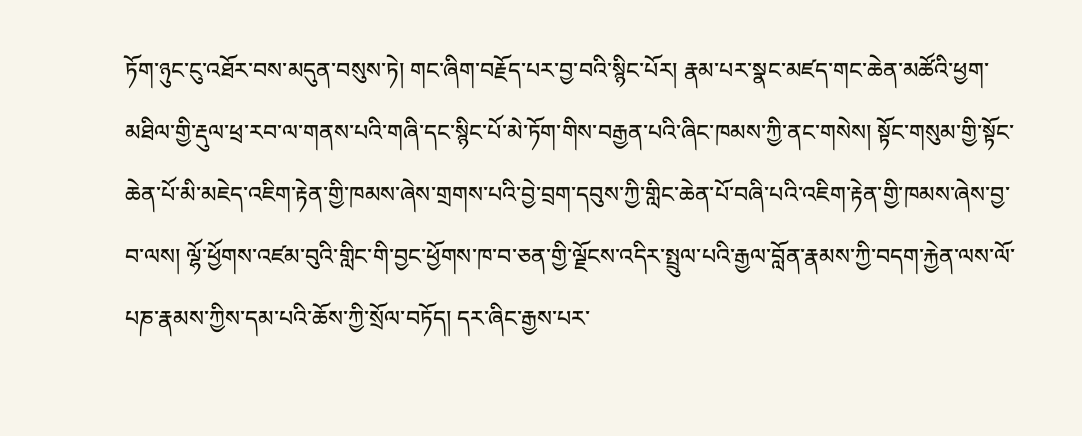ཏོག་ཉུང་ངུ་འཐོར་བས་མདུན་བསུས་ཏེ། གང་ཞིག་བརྗོད་པར་བྱ་བའི་སྙིང་པོར། རྣམ་པར་སྣང་མཛད་གང་ཆེན་མཚོའི་ཕྱག་མཐིལ་གྱི་རྡུལ་ཕྲ་རབ་ལ་གནས་པའི་གཞི་དང་སྙིང་པོ་མེ་ཏོག་གིས་བརྒྱན་པའི་ཞིང་ཁམས་ཀྱི་ནང་གསེས། སྟོང་གསུམ་གྱི་སྟོང་ཆེན་པོ་མི་མཇེད་འཇིག་རྟེན་གྱི་ཁམས་ཞེས་གྲགས་པའི་བྱེ་བྲག་དབུས་ཀྱི་གླིང་ཆེན་པོ་བཞི་པའི་འཇིག་རྟེན་གྱི་ཁམས་ཞེས་བྱ་བ་ལས། ལྷོ་ཕྱོགས་འཛམ་བུའི་གླིང་གི་བྱང་ཕྱོགས་ཁ་བ་ཅན་གྱི་ལྗོངས་འདིར་སྤྲུལ་པའི་རྒྱལ་བློན་རྣམས་ཀྱི་བདག་རྐྱེན་ལས་ལོ་པཎ་རྣམས་ཀྱིས་དམ་པའི་ཆོས་ཀྱི་སྲོལ་བཏོད། དར་ཞིང་རྒྱས་པར་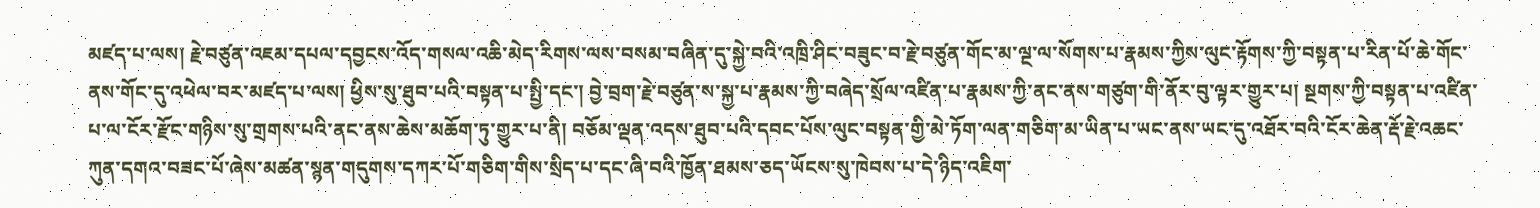མཛད་པ་ལས། རྗེ་བཙུན་འཇམ་དཔལ་དབྱངས་འོད་གསལ་འཆི་མེད་རིགས་ལས་བསམ་བཞིན་དུ་སྐྱེ་བའི་འཁྲི་ཤིང་བཟུང་བ་རྗེ་བཙུན་གོང་མ་ལྔ་ལ་སོགས་པ་རྣམས་ཀྱིས་ལུང་རྟོགས་ཀྱི་བསྟན་པ་རིན་པོ་ཆེ་གོང་ནས་གོང་དུ་འཕེལ་བར་མཛད་པ་ལས། ཕྱིས་སུ་ཐུབ་པའི་བསྟན་པ་སྤྱི་དང་། བྱེ་བྲག་རྗེ་བཙུན་ས་སྐྱ་པ་རྣམས་ཀྱི་བཞེད་སྲོལ་འཛིན་པ་རྣམས་ཀྱི་ནང་ནས་གཙུག་གི་ནོར་བུ་ལྟར་གྱུར་པ། སྔགས་ཀྱི་བསྟན་པ་འཛིན་པ་ལ་ངོར་རྫོང་གཉིས་སུ་གྲགས་པའི་ནང་ནས་ཆེས་མཆོག་ཏུ་གྱུར་པ་ནི། བཅོམ་ལྡན་འདས་ཐུབ་པའི་དབང་པོས་ལུང་བསྟན་གྱི་མེ་ཏོག་ལན་གཅིག་མ་ཡིན་པ་ཡང་ནས་ཡང་དུ་འཐོར་བའི་ངོར་ཆེན་རྡོ་རྗེ་འཆང་ཀུན་དགའ་བཟང་པོ་ཞེས་མཚན་སྙན་གདུགས་དཀར་པོ་གཅིག་གིས་སྲིད་པ་དང་ཞི་བའི་ཁྱོན་ཐམས་ཅད་ཡོངས་སུ་ཁེབས་པ་དེ་ཉིད་འཇིག་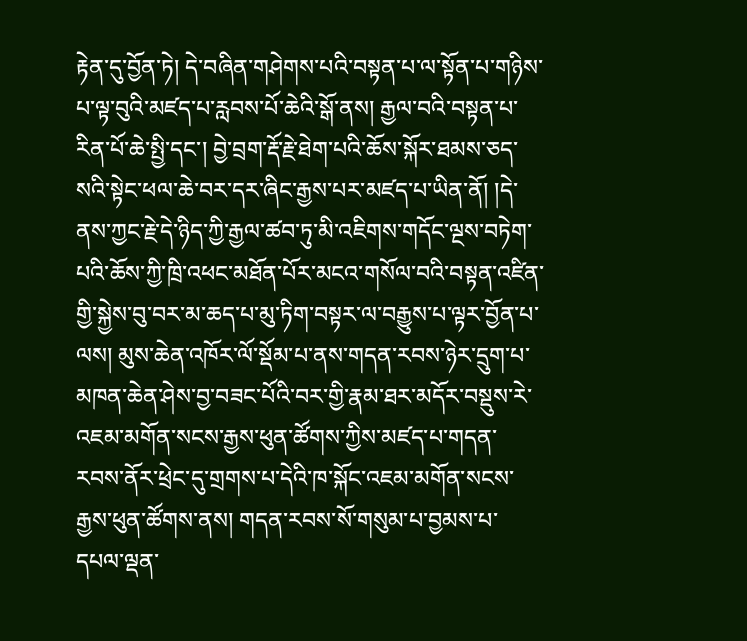རྟེན་དུ་བྱོན་ཏེ། དེ་བཞིན་གཤེགས་པའི་བསྟན་པ་ལ་སྟོན་པ་གཉིས་པ་ལྟ་བུའི་མཛད་པ་རླབས་པོ་ཆེའི་སྒོ་ནས། རྒྱལ་བའི་བསྟན་པ་རིན་པོ་ཆེ་སྤྱི་དང་། བྱེ་བྲག་རྡོ་རྗེ་ཐེག་པའི་ཆོས་སྐོར་ཐམས་ཅད་སའི་སྟེང་ཕལ་ཆེ་བར་དར་ཞིང་རྒྱས་པར་མཛད་པ་ཡིན་ནོ། །དེ་ནས་ཀྱང་རྗེ་དེ་ཉིད་ཀྱི་རྒྱལ་ཚབ་ཏུ་མི་འཇིགས་གདོང་ལྔས་བཏེག་པའི་ཆོས་ཀྱི་ཁྲི་འཕང་མཐོན་པོར་མངའ་གསོལ་བའི་བསྟན་འཛིན་གྱི་སྐྱེས་བུ་བར་མ་ཆད་པ་མུ་ཏིག་བསྟར་ལ་བརྒྱུས་པ་ལྟར་བྱོན་པ་ལས། མུས་ཆེན་འཁོར་ལོ་སྡོམ་པ་ནས་གདན་རབས་ཉེར་དྲུག་པ་མཁན་ཆེན་ཤེས་བྱ་བཟང་པོའི་བར་གྱི་རྣམ་ཐར་མདོར་བསྡུས་རེ་འཇམ་མགོན་སངས་རྒྱས་ཕུན་ཚོགས་ཀྱིས་མཛད་པ་གདན་རབས་ནོར་ཕྲེང་དུ་གྲགས་པ་དེའི་ཁ་སྐོང་འཇམ་མགོན་སངས་རྒྱས་ཕུན་ཚོགས་ནས། གདན་རབས་སོ་གསུམ་པ་བྱམས་པ་དཔལ་ལྡན་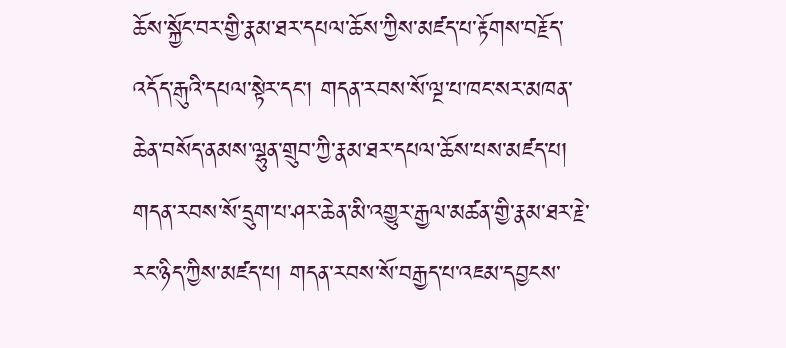ཆོས་སྐྱོང་བར་གྱི་རྣམ་ཐར་དཔལ་ཆོས་ཀྱིས་མཛད་པ་རྟོགས་བརྗོད་འདོད་རྒུའི་དཔལ་སྟེར་དང་། གདན་རབས་སོ་ལྔ་པ་ཁང་སར་མཁན་ཆེན་བསོད་ནམས་ལྷུན་གྲུབ་ཀྱི་རྣམ་ཐར་དཔལ་ཆོས་པས་མཛད་པ། གདན་རབས་སོ་དྲུག་པ་ཤར་ཆེན་མི་འགྱུར་རྒྱལ་མཚན་གྱི་རྣམ་ཐར་རྗེ་རང་ཉིད་ཀྱིས་མཛད་པ། གདན་རབས་སོ་བརྒྱད་པ་འཇམ་དབྱངས་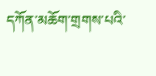དཀོན་མཆོག་གྲགས་པའི་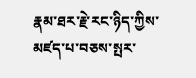རྣམ་ཐར་རྗེ་རང་ཉིད་ཀྱིས་མཛད་པ་བཅས་སྤར་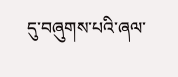དུ་བཞུགས་པའི་ཞལ་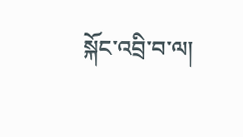སྐོང་འབྲི་བ་ལ།